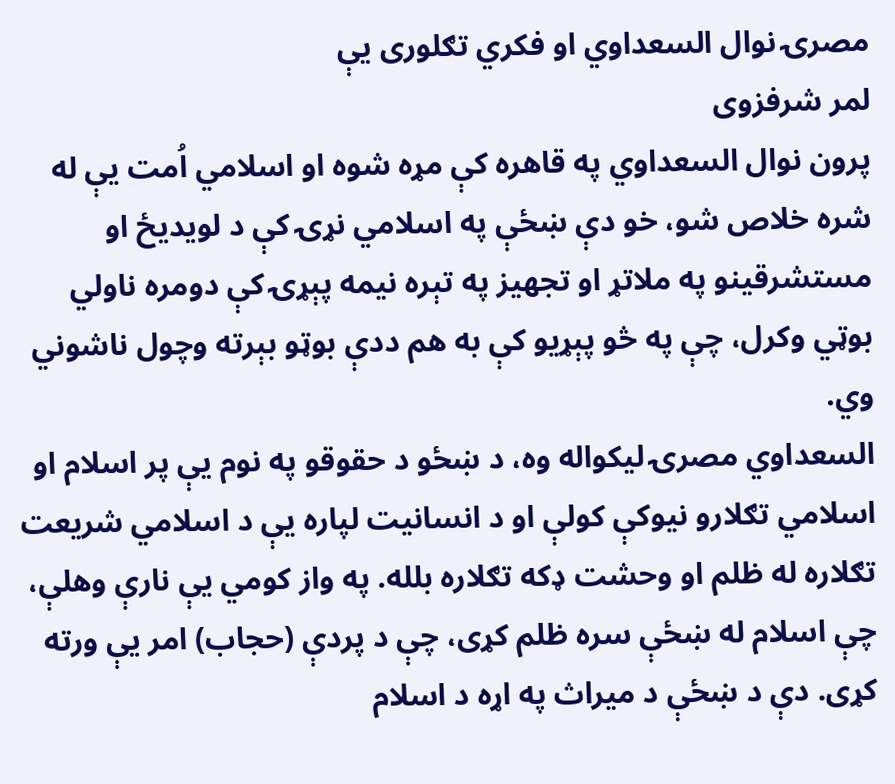مصرۍ نوال السعداوي او فکري تګلوری یې
لمر شرفزوی
پرون نوال السعداوي په قاهره کې مړه شوه او اسلامي اُمت یې له شره خلاص شو، خو دې ښځې په اسلامي نړۍ کې د لویدیځ او مستشرقینو په ملاتړ او تجهیز په تېره نیمه پېړۍ کې دومره ناولي بوټي وکرل، چې په څو پېړیو کې به هم ددې بوټو بېرته وچول ناشوني وي.
السعداوي مصرۍ لیکواله وه، د ښځو د حقوقو په نوم یې پر اسلام او اسلامي تګلارو نیوکې کولې او د انسانیت لپاره یې د اسلامي شریعت تګلاره له ظلم او وحشت ډکه تګلاره بلله. په واز کومي یې نارې وهلې، چې اسلام له ښځې سره ظلم کړی، چې د پردې (حجاب) امر یې ورته کړی. دې د ښځې د میراث په اړه د اسلام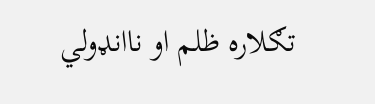تګلاره ظلم او ناانډولي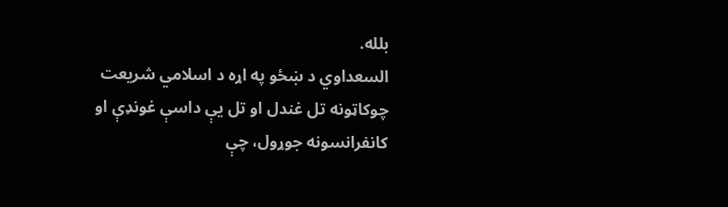بلله.
السعداوي د ښځو په اړه د اسلامي شریعت چوکاټونه تل غندل او تل یې داسې غونډې او کانفرانسونه جوړول، چې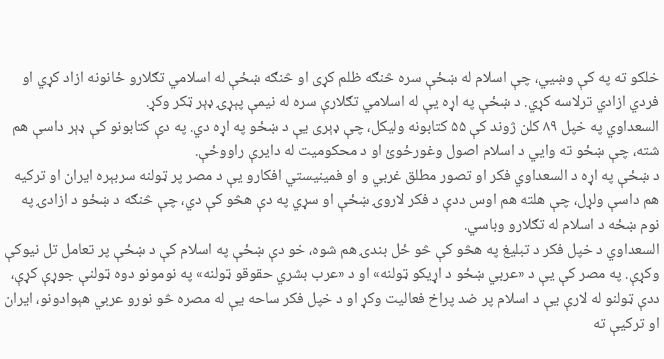خلکو ته په کې وښيي، چې اسلام له ښځې سره څنګه ظلم کړی او څنګه ښځې له اسلامي تګلارو ځانونه ازاد کړي او فردي ازادي ترلاسه کړي. د ښځې په اړه یې له اسلامي تګلارې سره له نیمې پېړۍ ډېر ټکر وکړ.
السعداوي په خپل ۸۹ کلن ژوند کې ۵۵ کتابونه ولیکل، چې ډېری یې د ښځو په اړه دي. په دې کتابونو کې ډېر داسې هم شته، چې ښځو ته وایي د اسلام اصول وغورځوئ او د محکومیت له دایرې راووځې.
د ښځې په اړه د السعداوي فکر او تصور مطلق غربي و او فمینیستي افکارو یې د مصر پر ټولنه سربېره ایران او ترکیه هم داسې ولړل، چې هلته هم اوس ددې د فکر لاروۍ ښځې او سړي په دې هڅو کې دي، چې څنګه د ښځو د ازادۍ په نوم ښځه د اسلام له تګلارو وباسي.
السعداوي د خپل فکر د تبلیغ په هڅو کې څو ځل بندۍ هم شوه، خو دې ښځې په اسلام کې د ښځې پر تعامل تل نیوکې وکړې. په مصر کې یې د «عربي ښځو د اړیکو ټولنه» او د «عرب بشري حقوقو ټولنه» په نومونو دوه ټولنې جوړې کړې، ددې ټولنو له لارې یې د اسلام پر ضد پراخ فعالیت وکړ او د خپل فکر ساحه یې له مصره څو نورو عربي هېوادونو، ایران او ترکیې ته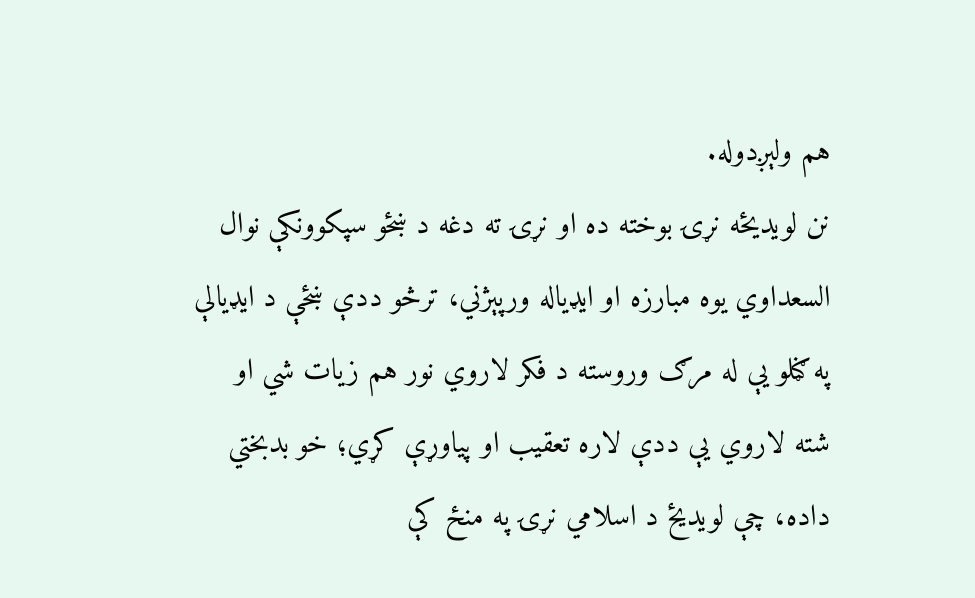هم ولېږدوله.
نن لویدیځه نړۍ بوخته ده او نړۍ ته دغه د ښځو سپکوونکې نوال السعداوي یوه مبارزه او ایډیاله ورپېژني، ترڅو ددې ښځې د ایډیالې په ګڼلو یې له مرګ وروسته د فکر لاروي نور هم زیات شي او شته لاروي یې ددې لاره تعقیب او پیاوړې کړي؛ خو بدبختي داده، چې لویدیځ د اسلامي نړۍ په منځ کې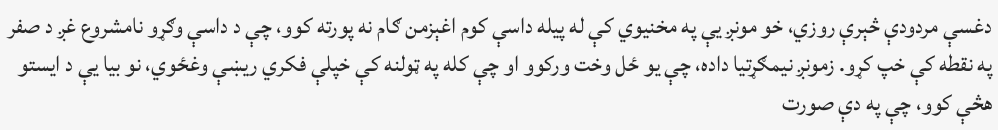دغسې مردودې څېرې روزي، خو مونږ یې په مخنیوي کې له پیله داسې کوم اغېزمن ګام نه پورته کوو، چې د داسې وګړو نامشروع غږ د صفر په نقطه کې خپ کړو. زمونږ نیمګړتیا داده، چې یو ځل وخت ورکوو او چې کله په ټولنه کې خپلې فکري ریښې وغځوي، نو بیا یې د ایستو هڅې کوو، چې په دې صورت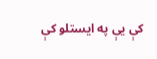کې یې په ایستلو کې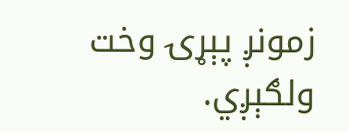زمونږ پېړۍ وخت ولګېږي.